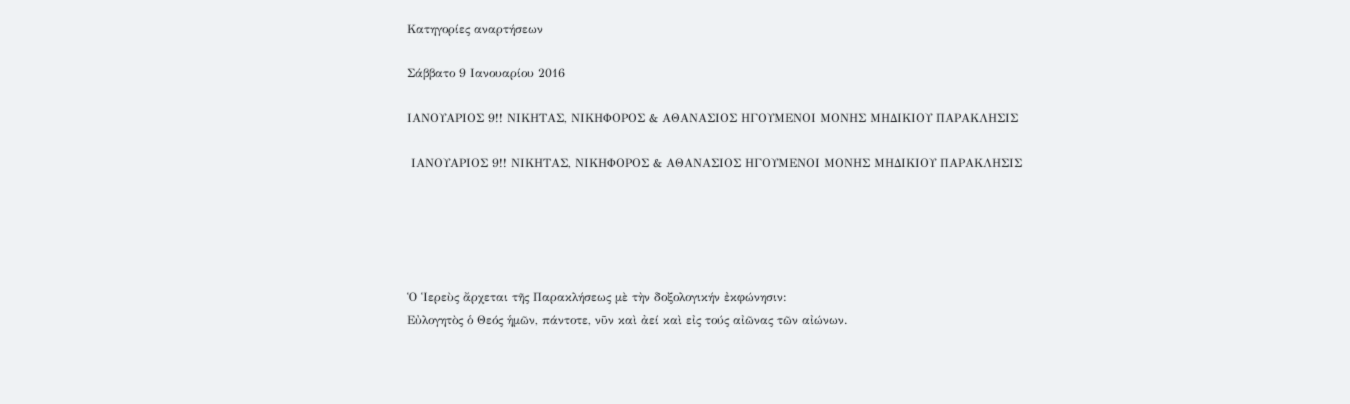Κατηγορίες αναρτήσεων

Σάββατο 9 Ιανουαρίου 2016

ΙΑΝΟΥΑΡΙΟΣ 9!! ΝΙΚΗΤΑΣ, ΝΙΚΗΦΟΡΟΣ & ΑΘΑΝΑΣΙΟΣ ΗΓΟΥΜΕΝΟΙ ΜΟΝΗΣ ΜΗΔΙΚΙΟΥ ΠΑΡΑΚΛΗΣΙΣ

 ΙΑΝΟΥΑΡΙΟΣ 9!! ΝΙΚΗΤΑΣ, ΝΙΚΗΦΟΡΟΣ & ΑΘΑΝΑΣΙΟΣ ΗΓΟΥΜΕΝΟΙ ΜΟΝΗΣ ΜΗΔΙΚΙΟΥ ΠΑΡΑΚΛΗΣΙΣ





Ὁ Ἱερεὺς ἄρχεται τῆς Παρακλήσεως μὲ τὴν δοξολογικήν ἐκφώνησιν:
Εὐλογητὸς ὁ Θεός ἡμῶν, πάντοτε, νῦν καὶ ἀεί καὶ εἰς τούς αἰῶνας τῶν αἰώνων.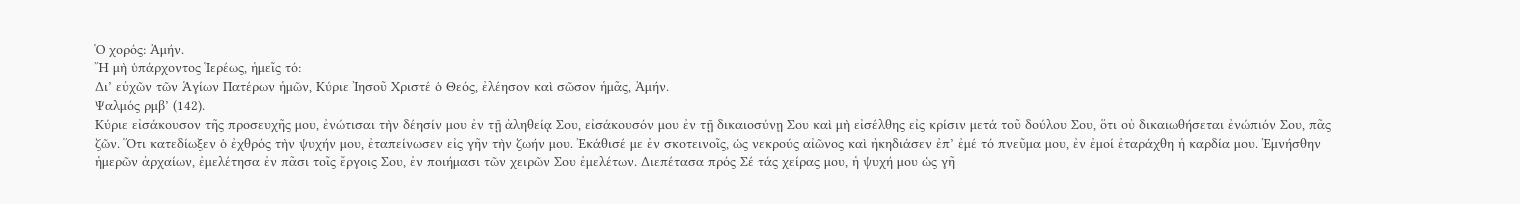Ὁ χορός: Ἀμήν.
Ἤ μὴ ὑπάρχοντος Ἱερέως, ἡμεῖς τό:
Δι’ εὐχῶν τῶν Ἁγίων Πατέρων ἡμῶν, Κύριε Ἰησοῦ Χριστέ ὁ Θεός, ἐλέησον καὶ σῶσον ἡμᾶς, Ἀμήν.
Ψαλμός ρμβ’ (142).
Κύριε εἰσάκουσον τῆς προσευχῆς μου, ἐνώτισαι τὴν δέησίν μου ἐν τῇ ἀληθείᾳ Σου, εἰσάκουσόν μου ἐν τῇ δικαιοσύνῃ Σου καὶ μὴ εἰσέλθης εἰς κρίσιν μετά τοῦ δούλου Σου, ὅτι οὐ δικαιωθήσεται ἐνώπιόν Σου, πᾶς ζῶν. Ὅτι κατεδίωξεν ὁ ἐχθρός τὴν ψυχήν μου, ἐταπείνωσεν εἰς γῆν τὴν ζωήν μου. Ἐκάθισέ με ἐν σκοτεινοῖς, ὡς νεκρούς αἰῶνος καὶ ἠκηδιάσεν ἐπ’ ἐμέ τό πνεῦμα μου, ἐν ἐμοί ἐταράχθη ἡ καρδία μου. Ἐμνήσθην ἡμερῶν ἀρχαίων, ἐμελέτησα ἐν πᾶσι τοῖς ἔργοις Σου, ἐν ποιήμασι τῶν χειρῶν Σου ἐμελέτων. Διεπέτασα πρός Σέ τάς χείρας μου, ἡ ψυχή μου ὡς γῆ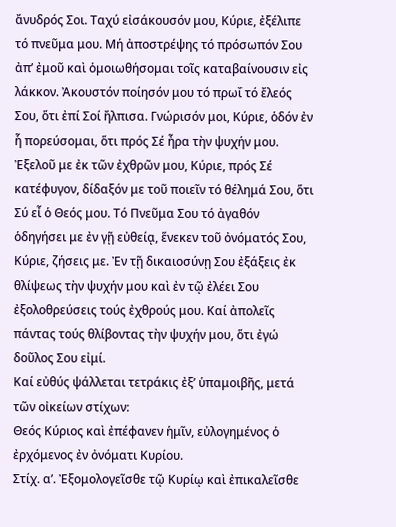ἄνυδρός Σοι. Ταχύ εἰσάκουσόν μου, Κύριε, ἐξέλιπε τό πνεῦμα μου. Μή ἀποστρέψης τό πρόσωπόν Σου ἀπ’ ἐμοῦ καὶ ὁμοιωθήσομαι τοῖς καταβαίνουσιν εἰς λάκκον. Ἀκουστόν ποίησόν μου τό πρωΐ τό ἔλεός Σου, ὅτι ἐπί Σοί ἤλπισα. Γνώρισόν μοι, Κύριε, ὁδόν ἐν ἧ πορεύσομαι, ὅτι πρός Σέ ἦρα τὴν ψυχήν μου. Ἐξελοῦ με ἐκ τῶν ἐχθρῶν μου, Κύριε, πρός Σέ κατέφυγον, δίδαξόν με τοῦ ποιεῖν τό θέλημά Σου, ὅτι Σύ εἶ ὁ Θεός μου. Τό Πνεῦμα Σου τό ἀγαθόν ὁδηγήσει με ἐν γῇ εὐθείᾳ, ἕνεκεν τοῦ ὀνόματός Σου, Κύριε, ζήσεις με. Ἐν τῇ δικαιοσύνῃ Σου ἐξάξεις ἐκ θλίψεως τὴν ψυχήν μου καὶ ἐν τῷ ἐλέει Σου ἐξολοθρεύσεις τούς ἐχθρούς μου. Καί ἀπολεῖς πάντας τούς θλίβοντας τὴν ψυχήν μου, ὅτι ἐγώ δοῦλος Σου εἰμί.
Καί εὐθύς ψάλλεται τετράκις ἐξ’ ὑπαμοιβῆς, μετά τῶν οἰκείων στίχων:
Θεός Κύριος καὶ ἐπέφανεν ἡμῖν, εὐλογημένος ὁ ἐρχόμενος ἐν ὀνόματι Κυρίου.
Στίχ. α’. Ἐξομολογεῖσθε τῷ Κυρίῳ καὶ ἐπικαλεῖσθε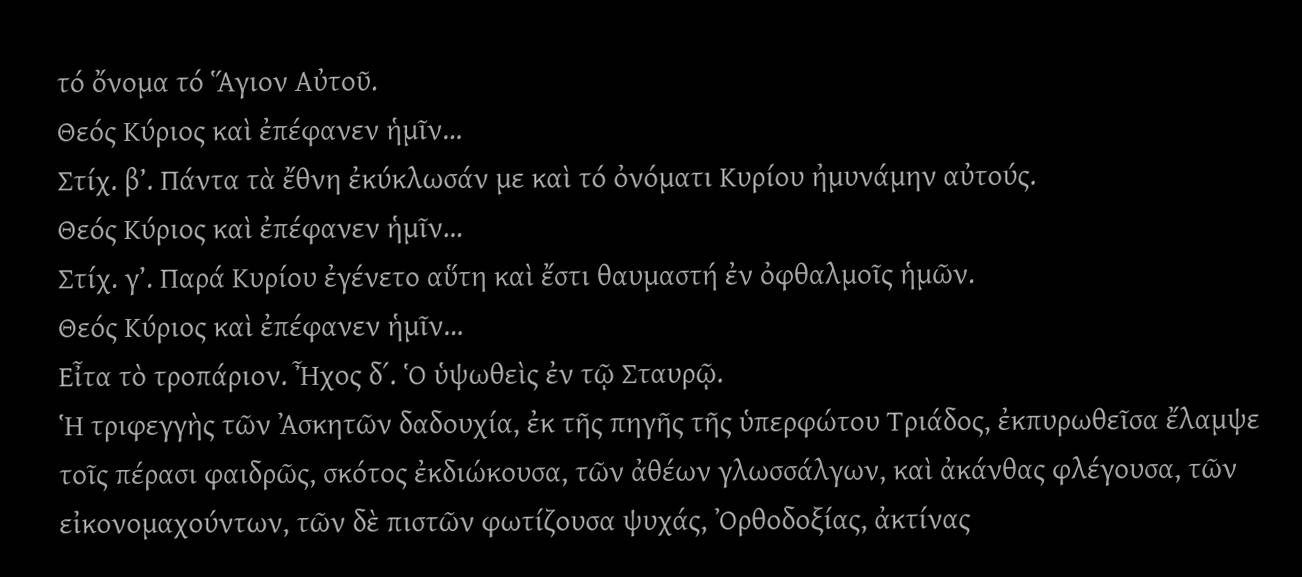τό ὄνομα τό Ἅγιον Αὐτοῦ.
Θεός Κύριος καὶ ἐπέφανεν ἡμῖν…
Στίχ. β’. Πάντα τὰ ἔθνη ἐκύκλωσάν με καὶ τό ὀνόματι Κυρίου ἠμυνάμην αὐτούς.
Θεός Κύριος καὶ ἐπέφανεν ἡμῖν…
Στίχ. γ’. Παρά Κυρίου ἐγένετο αὕτη καὶ ἔστι θαυμαστή ἐν ὀφθαλμοῖς ἡμῶν.
Θεός Κύριος καὶ ἐπέφανεν ἡμῖν…
Εἶτα τὸ τροπάριον. Ἦχος δ΄. Ὁ ὑψωθεὶς ἐν τῷ Σταυρῷ.
Ἡ τριφεγγὴς τῶν Ἀσκητῶν δαδουχία, ἐκ τῆς πηγῆς τῆς ὑπερφώτου Τριάδος, ἐκπυρωθεῖσα ἔλαμψε τοῖς πέρασι φαιδρῶς, σκότος ἐκδιώκουσα, τῶν ἀθέων γλωσσάλγων, καὶ ἀκάνθας φλέγουσα, τῶν εἰκονομαχούντων, τῶν δὲ πιστῶν φωτίζουσα ψυχάς, Ὀρθοδοξίας, ἀκτίνας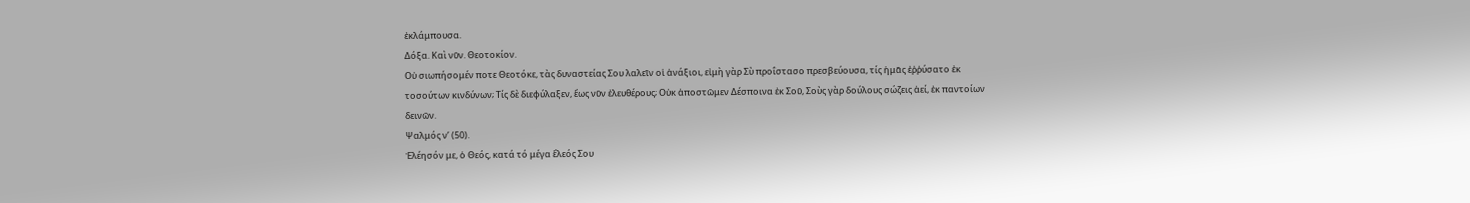ἐκλάμπουσα.
Δόξα. Καὶ νῦν. Θεοτοκίον.
Οὐ σιωπήσομέν ποτε Θεοτόκε, τὰς δυναστείας Σου λαλεῖν οἱ ἀνάξιοι, εἰμὴ γὰρ Σὺ προΐστασο πρεσβεύουσα, τίς ἡμᾶς ἐῤῥύσατο ἐκ τοσούτων κινδύνων; Τίς δὲ διεφύλαξεν, ἕως νῦν ἐλευθέρους; Οὐκ ἀποστῶμεν Δέσποινα ἐκ Σοῦ, Σοὺς γὰρ δούλους σώζεις ἀεί, ἐκ παντοίων δεινῶν.
Ψαλμός ν’ (50).
Ἐλέησόν με, ὁ Θεός, κατά τό μέγα ἔλεός Σου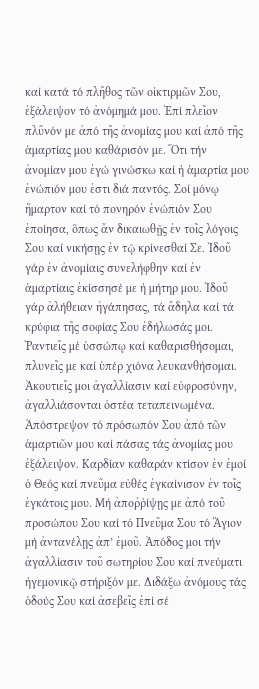καί κατά τό πλῆθος τῶν οἰκτιρμῶν Σου, ἐξάλειψον τό ἀνόμημά μου. Ἐπί πλεῖον πλῦνόν με ἀπό τῆς ἀνομίας μου καί ἀπό τῆς ἁμαρτίας μου καθάρισόν με. Ὅτι τήν ἀνομίαν μου ἐγώ γινώσκω καί ἡ ἁμαρτία μου ἐνώπιόν μου ἐστι διά παντός. Σοί μόνῳ ἥμαρτον καί τό πονηρόν ἐνώπιόν Σου ἐποίησα, ὅπως ἄν δικαιωθῇς ἐν τοῖς λόγοις Σου καί νικήσῃς ἐν τῷ κρίνεσθαί Σε. Ἰδοῦ γάρ ἐν ἀνομίαις συνελήφθην καί ἐν ἁμαρτίαις ἐκίσσησέ με ἡ μήτηρ μου. Ἰδοῦ γάρ ἀλήθειαν ἠγάπησας, τά ἄδηλα καί τά κρύφια τῆς σοφίας Σου ἐδήλωσάς μοι. Ῥαντιεῖς μέ ὑσσώπῳ καί καθαρισθήσομαι, πλυνεῖς με καί ὑπέρ χιόνα λευκανθήσομαι. Ἀκουτιεῖς μοι ἀγαλλίασιν καί εὐφροσύνην, ἀγαλλιάσονται ὀστέα τεταπεινωμένα. Ἀπόστρεψον τό πρόσωπόν Σου ἀπό τῶν ἁμαρτιῶν μου καί πάσας τάς ἀνομίας μου ἐξάλειψον. Καρδίαν καθαράν κτίσον ἐν ἐμοί ὁ Θεός καί πνεῦμα εὐθές ἐγκαίνισον ἐν τοῖς ἐγκάτοις μου. Μή ἀποῤῥίψῃς με ἀπό τοῦ προσώπου Σου καί τό Πνεῦμα Σου τό Ἅγιον μή ἀντανέλῃς ἀπ’ ἐμοῦ. Ἀπόδος μοι τήν ἀγαλλίασιν τοῦ σωτηρίου Σου καί πνεύματι ἡγεμονικῷ στήριξόν με. Διδάξω ἀνόμους τάς ὁδούς Σου καί ἀσεβεῖς ἐπί σέ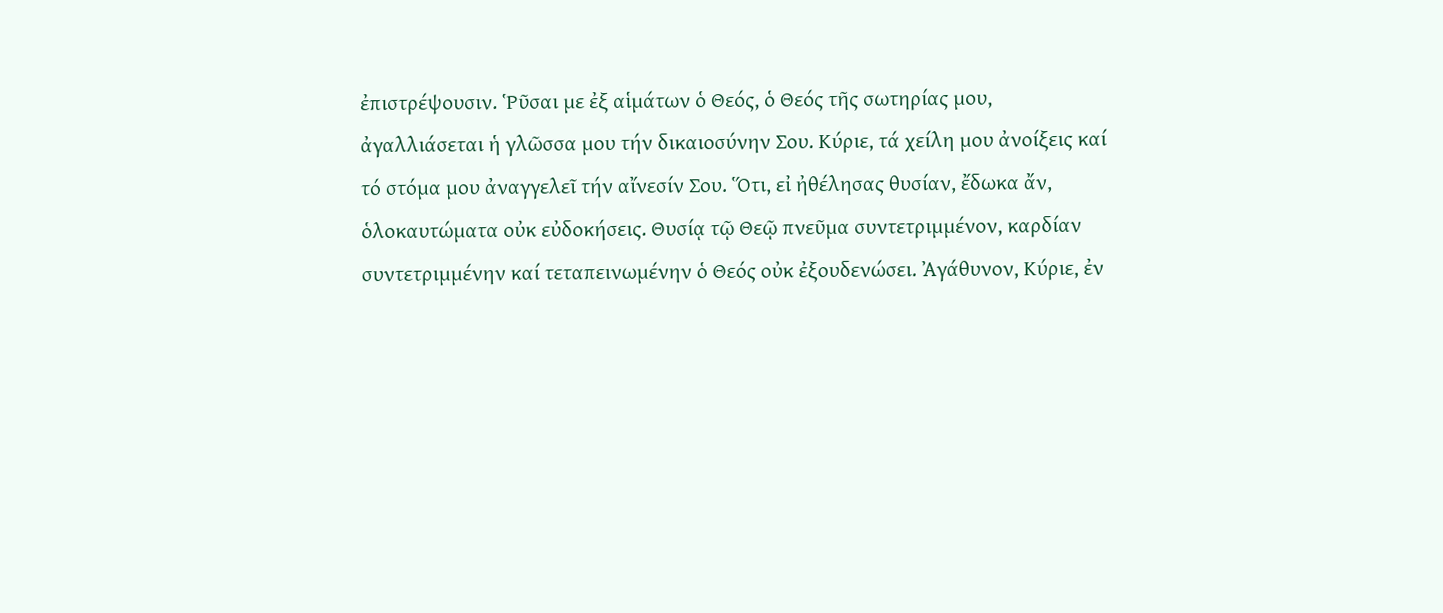ἐπιστρέψουσιν. Ῥῦσαι με ἐξ αἱμάτων ὁ Θεός, ὁ Θεός τῆς σωτηρίας μου, ἀγαλλιάσεται ἡ γλῶσσα μου τήν δικαιοσύνην Σου. Κύριε, τά χείλη μου ἀνοίξεις καί τό στόμα μου ἀναγγελεῖ τήν αἴνεσίν Σου. Ὅτι, εἰ ἠθέλησας θυσίαν, ἔδωκα ἄν, ὁλοκαυτώματα οὐκ εὐδοκήσεις. Θυσίᾳ τῷ Θεῷ πνεῦμα συντετριμμένον, καρδίαν συντετριμμένην καί τεταπεινωμένην ὁ Θεός οὐκ ἐξουδενώσει. Ἀγάθυνον, Κύριε, ἐν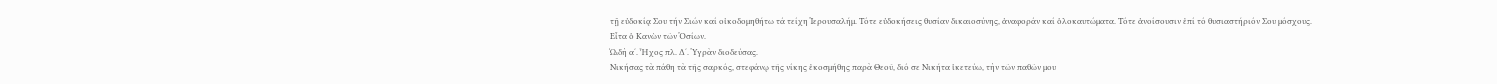τῇ εὐδοκίᾳ Σου τήν Σιών καί οἰκοδομηθήτω τά τείχη Ἱερουσαλήμ. Τότε εὐδοκήσεις θυσίαν δικαιοσύνης, ἀναφοράν καί ὁλοκαυτώματα. Τότε ἀνοίσουσιν ἐπί τό θυσιαστήριόν Σου μόσχους.
Εἶτα ὁ Κανὼν τῶν Ὁσίων.
ᾨδὴ α΄. Ἦχος πλ. Δ΄. Ὑγρὰν διοδεύσας.
Νικήσας τὰ πάθη τὰ τῆς σαρκός, στεφάνῳ τῆς νίκης ἐκοσμήθης παρὰ Θεοῦ, διό σε Νικήτα ἱκετεύω, τὴν τῶν παθῶν μου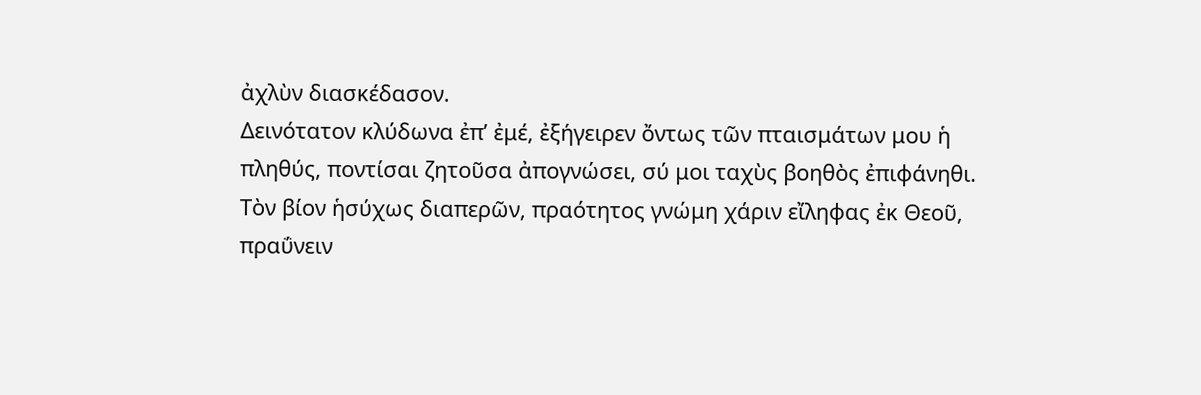ἀχλὺν διασκέδασον.
Δεινότατον κλύδωνα ἐπ’ ἐμέ, ἐξήγειρεν ὄντως τῶν πταισμάτων μου ἡ πληθύς, ποντίσαι ζητοῦσα ἀπογνώσει, σύ μοι ταχὺς βοηθὸς ἐπιφάνηθι.
Τὸν βίον ἡσύχως διαπερῶν, πραότητος γνώμη χάριν εἴληφας ἐκ Θεοῦ, πραΰνειν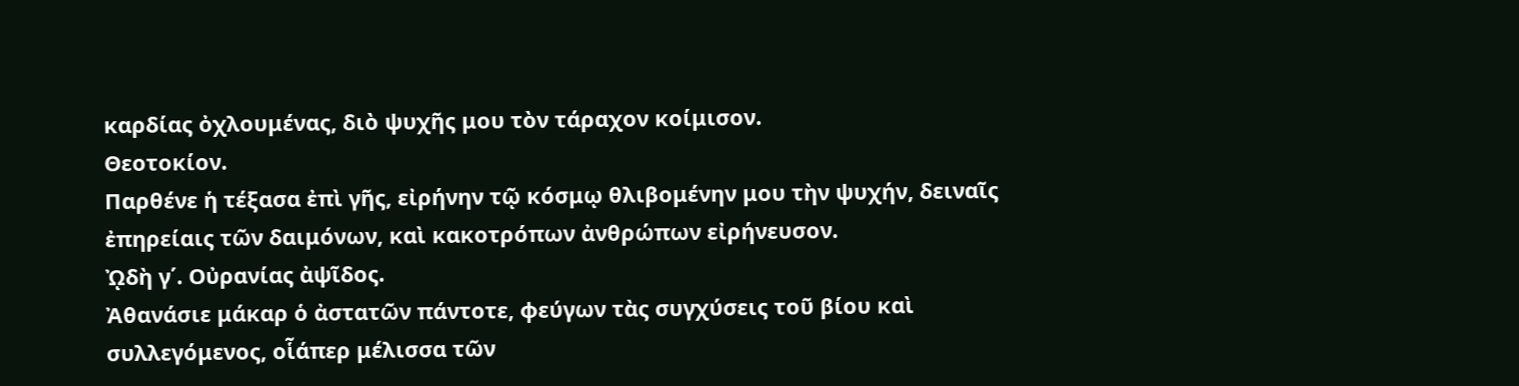καρδίας ὀχλουμένας, διὸ ψυχῆς μου τὸν τάραχον κοίμισον.
Θεοτοκίον.
Παρθένε ἡ τέξασα ἐπὶ γῆς, εἰρήνην τῷ κόσμῳ θλιβομένην μου τὴν ψυχήν, δειναῖς ἐπηρείαις τῶν δαιμόνων, καὶ κακοτρόπων ἀνθρώπων εἰρήνευσον.
ᾨδὴ γ΄. Οὐρανίας ἀψῖδος.
Ἀθανάσιε μάκαρ ὁ ἀστατῶν πάντοτε, φεύγων τὰς συγχύσεις τοῦ βίου καὶ συλλεγόμενος, οἷάπερ μέλισσα τῶν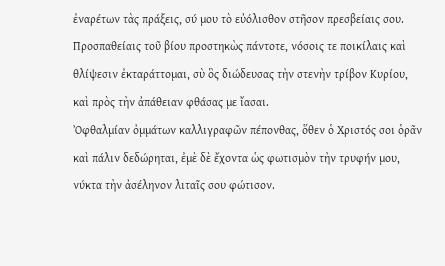ἐναρέτων τὰς πράξεις, σύ μου τὸ εὐόλισθον στῆσον πρεσβείαις σου.
Προσπαθείαις τοῦ βίου προστηκὼς πάντοτε, νόσοις τε ποικίλαις καὶ θλίψεσιν ἐκταράττομαι, σὺ ὃς διώδευσας τὴν στενὴν τρίβον Κυρίου, καὶ πρὸς τὴν ἀπάθειαν φθάσας με ἴασαι.
Ὀφθαλμίαν ὀμμάτων καλλιγραφῶν πέπονθας, ὅθεν ὁ Χριστός σοι ὁρᾶν καὶ πάλιν δεδώρηται, ἐμὲ δὲ ἔχοντα ὡς φωτισμὸν τὴν τρυφήν μου, νύκτα τὴν ἀσέληνον λιταῖς σου φώτισον.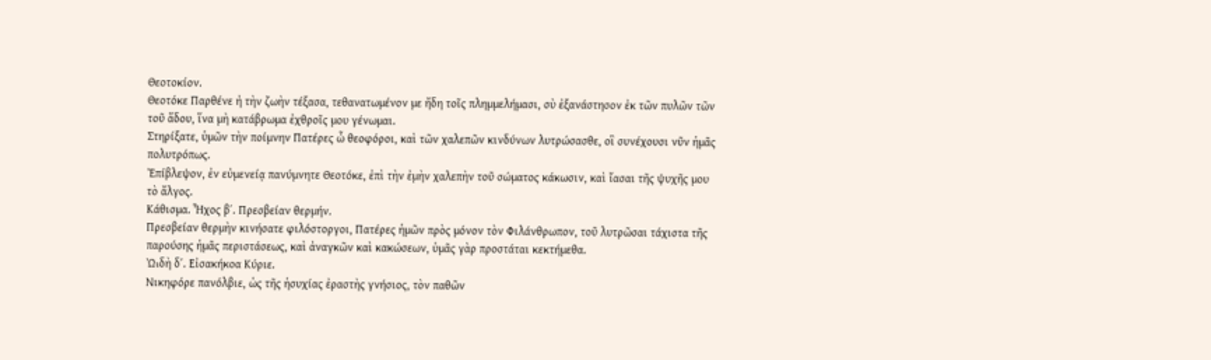Θεοτοκίον.
Θεοτόκε Παρθένε ἠ τὴν ζωὴν τέξασα, τεθανατωμένον με ἤδη τοῖς πλημμελήμασι, σὺ ἐξανάστησον ἐκ τῶν πυλῶν τῶν τοῦ ἅδου, ἵνα μὴ κατάβρωμα ἐχθροῖς μου γένωμαι.
Στηρίξατε, ὑμῶν τὴν ποίμνην Πατέρες ὦ θεοφόροι, καὶ τῶν χαλεπῶν κινδύνων λυτρώσασθε, οἳ συνέχουσι νῦν ἡμᾶς πολυτρόπως.
Ἐπίβλεψον, ἐν εὐμενείᾳ πανύμνητε Θεοτόκε, ἐπὶ τὴν ἐμὴν χαλεπὴν τοῦ σώματος κάκωσιν, καὶ ἴασαι τῆς ψυχῆς μου τὸ ἄλγος.
Κάθισμα. Ἦχος β΄. Πρεσβείαν θερμήν.
Πρεσβείαν θερμὴν κινήσατε φιλόστοργοι, Πατέρες ἡμῶν πρὸς μόνον τὸν Φιλάνθρωπον, τοῦ λυτρῶσαι τάχιστα τῆς παρούσης ἡμᾶς περιστάσεως, καὶ ἀναγκῶν καὶ κακώσεων, ὑμᾶς γὰρ προστάται κεκτήμεθα.
ᾨδὴ δ΄. Εἰσακήκοα Κύριε.
Νικηφόρε πανόλβιε, ὡς τῆς ἡσυχίας ἐραστὴς γνήσιος, τὸν παθῶν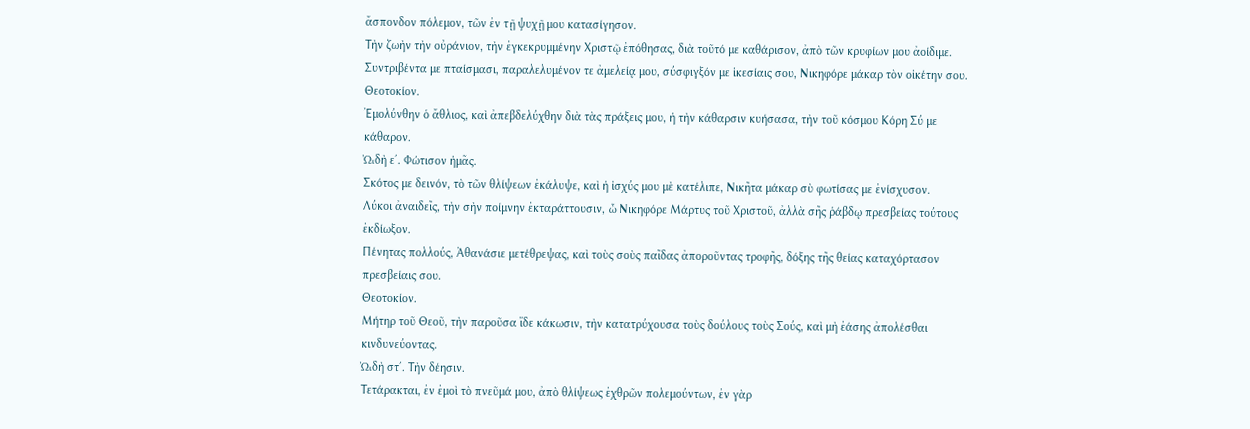ἄσπονδον πόλεμον, τῶν ἐν τῇ ψυχῇ μου κατασίγησον.
Τὴν ζωὴν τὴν οὐράνιον, τὴν ἐγκεκρυμμένην Χριστῷ ἐπόθησας, διὰ τοῦτό με καθάρισον, ἀπὸ τῶν κρυφίων μου ἀοίδιμε.
Συντριβέντα με πταίσμασι, παραλελυμένον τε ἀμελείᾳ μου, σύσφιγξόν με ἱκεσίαις σου, Νικηφόρε μάκαρ τὸν οἰκέτην σου.
Θεοτοκίον.
Ἐμολύνθην ὁ ἄθλιος, καὶ ἀπεβδελύχθην διὰ τὰς πράξεις μου, ἡ τὴν κάθαρσιν κυήσασα, τὴν τοῦ κόσμου Κόρη Σύ με κάθαρον.
ᾨδὴ ε΄. Φώτισον ἡμᾶς.
Σκότος με δεινόν, τὸ τῶν θλίψεων ἐκάλυψε, καὶ ἡ ἰσχύς μου μὲ κατέλιπε, Νικῆτα μάκαρ σὺ φωτίσας με ἐνίσχυσον.
Λύκοι ἀναιδεῖς, τὴν σὴν ποίμνην ἐκταράττουσιν, ὦ Νικηφόρε Μάρτυς τοῦ Χριστοῦ, ἀλλὰ σῆς ῥάβδῳ πρεσβείας τούτους ἐκδίωξον.
Πένητας πολλούς, Ἀθανάσιε μετέθρεψας, καὶ τοὺς σοὺς παῖδας ἀποροῦντας τροφῆς, δόξης τῆς θείας καταχόρτασον πρεσβείαις σου.
Θεοτοκίον.
Μήτηρ τοῦ Θεοῦ, τὴν παροῦσα ἴδε κάκωσιν, τὴν κατατρύχουσα τοὺς δούλους τοὺς Σούς, καὶ μὴ ἐάσης ἀπολέσθαι κινδυνεύοντας.
ᾨδὴ στ΄. Τὴν δέησιν.
Τετάρακται, ἐν ἐμοὶ τὸ πνεῦμά μου, ἀπὸ θλίψεως ἐχθρῶν πολεμούντων, ἐν γὰρ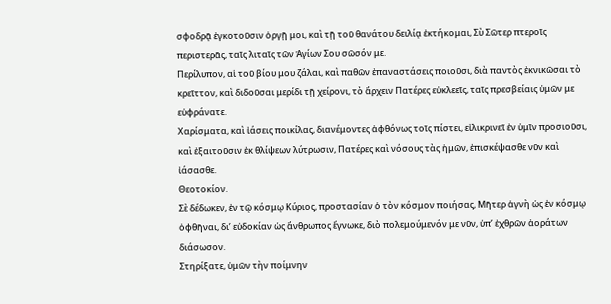σφοδρᾷ ἐγκοτοῦσιν ὀργῇ μοι, καὶ τῇ τοῦ θανάτου δειλίᾳ ἐκτήκομαι, Σὺ Σῶτερ πτεροῖς περιστερᾶς, ταῖς λιταῖς τῶν Ἁγίων Σου σῶσόν με.
Περίλυπον, αἱ τοῦ βίου μου ζάλαι, καὶ παθῶν ἐπαναστάσεις ποιοῦσι, διὰ παντὸς ἐκνικῶσαι τὸ κρεῖττον, καὶ διδοῦσαι μερίδι τῇ χείρονι, τὸ ἄρχειν Πατέρες εὐκλεεῖς, ταῖς πρεσβείαις ὑμῶν με εὐφράνατε.
Χαρίσματα, καὶ ἰάσεις ποικίλας, διανέμοντες ἀφθόνως τοῖς πίστει, εἰλικρινεῖ ἐν ὑμῖν προσιοῦσι, καὶ ἐξαιτοῦσιν ἐκ θλίψεων λύτρωσιν, Πατέρες καὶ νόσους τὰς ἡμῶν, ἐπισκέψασθε νῦν καὶ ἰάσασθε.
Θεοτοκίον.
Σὲ δέδωκεν, ἐν τῷ κόσμῳ Κύριος, προστασίαν ὁ τὸν κόσμον ποιήσας, Μῆτερ ἁγνὴ ὡς ἐν κόσμῳ ὀφθῆναι, δι’ εὐδοκίαν ὡς ἄνθρωπος ἔγνωκε, διὸ πολεμούμενόν με νῦν, ὑπ’ ἐχθρῶν ἀοράτων διάσωσον.
Στηρίξατε, ὑμῶν τὴν ποίμνην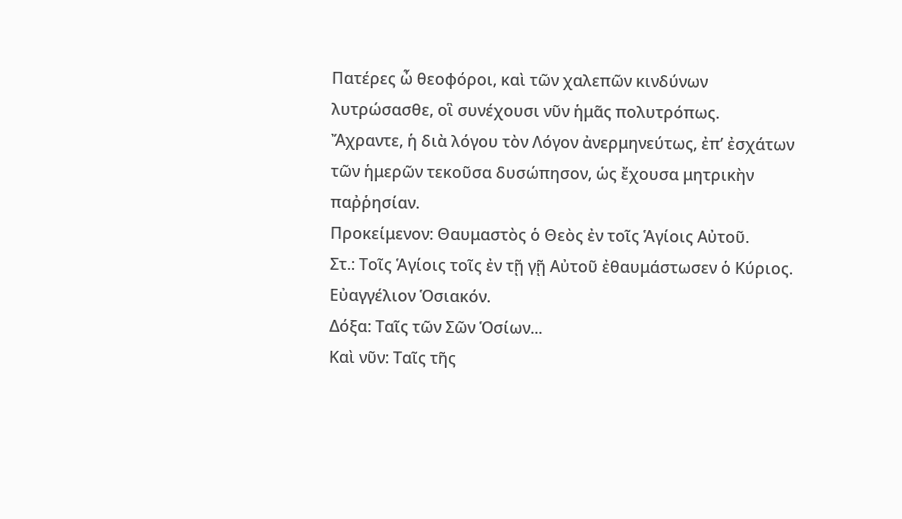Πατέρες ὦ θεοφόροι, καὶ τῶν χαλεπῶν κινδύνων λυτρώσασθε, οἳ συνέχουσι νῦν ἡμᾶς πολυτρόπως.
Ἄχραντε, ἡ διὰ λόγου τὸν Λόγον ἀνερμηνεύτως, ἐπ’ ἐσχάτων τῶν ἡμερῶν τεκοῦσα δυσώπησον, ὡς ἔχουσα μητρικὴν παῤῥησίαν.
Προκείμενον: Θαυμαστὸς ὁ Θεὸς ἐν τοῖς Ἁγίοις Αὐτοῦ.
Στ.: Τοῖς Ἁγίοις τοῖς ἐν τῇ γῇ Αὐτοῦ ἐθαυμάστωσεν ὁ Κύριος.
Εὐαγγέλιον Ὁσιακόν.
Δόξα: Ταῖς τῶν Σῶν Ὁσίων...
Καὶ νῦν: Ταῖς τῆς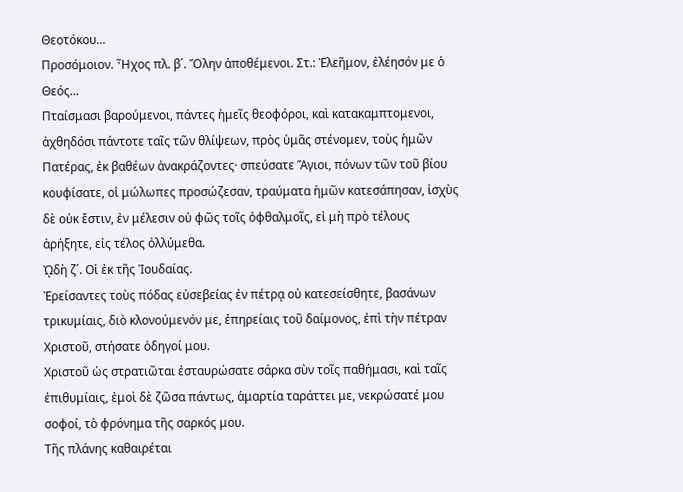Θεοτόκου...
Προσόμοιον. Ἦχος πλ. β΄. Ὅλην ἀποθέμενοι. Στ.: Ἐλεῆμον, ἐλέησόν με ὁ Θεός...
Πταίσμασι βαρούμενοι, πάντες ἡμεῖς θεοφόροι, καὶ κατακαμπτομενοι, ἀχθηδόσι πάντοτε ταῖς τῶν θλίψεων, πρὸς ὑμᾶς στένομεν, τοὺς ἡμῶν Πατέρας, ἐκ βαθέων ἀνακράζοντες· σπεύσατε Ἅγιοι, πόνων τῶν τοῦ βίου κουφίσατε, οἱ μώλωπες προσώζεσαν, τραύματα ἡμῶν κατεσάπησαν, ἰσχὺς δὲ οὐκ ἔστιν, ἐν μέλεσιν οὐ φῶς τοῖς ὀφθαλμοῖς, εἰ μὴ πρὸ τέλους ἀρήξητε, εἰς τέλος ὀλλύμεθα.
ᾨδὴ ζ΄. Οἱ ἐκ τῆς Ἰουδαίας.
Ἐρείσαντες τοὺς πόδας εὐσεβείας ἐν πέτρᾳ οὐ κατεσείσθητε, βασάνων τρικυμίαις, διὸ κλονούμενόν με, ἐπηρείαις τοῦ δαίμονος, ἐπὶ τὴν πέτραν Χριστοῦ, στήσατε ὁδηγοί μου.
Χριστοῦ ὡς στρατιῶται ἐσταυρώσατε σάρκα σὺν τοῖς παθήμασι, καὶ ταῖς ἐπιθυμίαις, ἐμοὶ δὲ ζῶσα πάντως, ἁμαρτία ταράττει με, νεκρώσατέ μου σοφοί, τὸ φρόνημα τῆς σαρκός μου.
Τῆς πλάνης καθαιρέται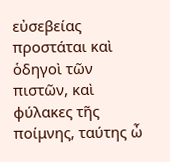εὐσεβείας προστάται καὶ ὁδηγοὶ τῶν πιστῶν, καὶ φύλακες τῆς ποίμνης, ταύτης ὦ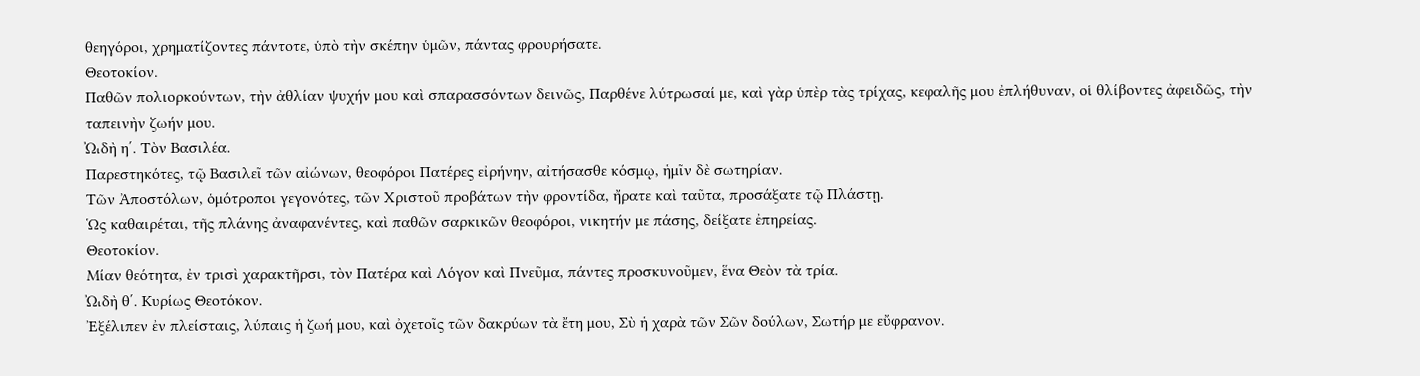θεηγόροι, χρηματίζοντες πάντοτε, ὑπὸ τὴν σκέπην ὑμῶν, πάντας φρουρήσατε.
Θεοτοκίον.
Παθῶν πολιορκούντων, τὴν ἀθλίαν ψυχήν μου καὶ σπαρασσόντων δεινῶς, Παρθένε λύτρωσαί με, καὶ γὰρ ὑπὲρ τὰς τρίχας, κεφαλῆς μου ἐπλήθυναν, οἱ θλίβοντες ἀφειδῶς, τὴν ταπεινὴν ζωήν μου.
ᾨδὴ η΄. Τὸν Βασιλέα.
Παρεστηκότες, τῷ Βασιλεῖ τῶν αἰώνων, θεοφόροι Πατέρες εἰρήνην, αἰτήσασθε κόσμῳ, ἡμῖν δὲ σωτηρίαν.
Τῶν Ἀποστόλων, ὁμότροποι γεγονότες, τῶν Χριστοῦ προβάτων τὴν φροντίδα, ἤρατε καὶ ταῦτα, προσάξατε τῷ Πλάστῃ.
Ὡς καθαιρέται, τῆς πλάνης ἀναφανέντες, καὶ παθῶν σαρκικῶν θεοφόροι, νικητήν με πάσης, δείξατε ἐπηρείας.
Θεοτοκίον.
Μίαν θεότητα, ἐν τρισὶ χαρακτῆρσι, τὸν Πατέρα καὶ Λόγον καὶ Πνεῦμα, πάντες προσκυνοῦμεν, ἕνα Θεὸν τὰ τρία.
ᾨδὴ θ΄. Κυρίως Θεοτόκον.
Ἐξέλιπεν ἐν πλείσταις, λύπαις ἡ ζωή μου, καὶ ὀχετοῖς τῶν δακρύων τὰ ἔτη μου, Σὺ ἡ χαρὰ τῶν Σῶν δούλων, Σωτήρ με εὔφρανον.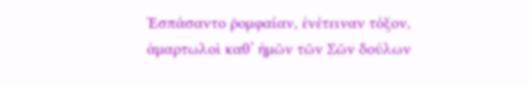Ἐσπάσαντο ῥομφαίαν, ἐνέτειναν τόξον, ἁμαρτωλοὶ καθ’ ἡμῶν τῶν Σῶν δούλων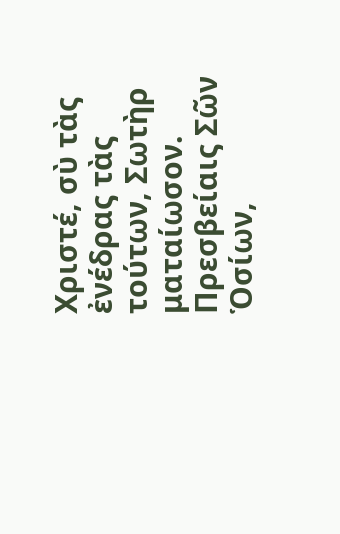Χριστέ, σὺ τὰς ἐνέδρας τὰς τούτων, Σωτὴρ ματαίωσον.
Πρεσβείαις Σῶν Ὁσίων,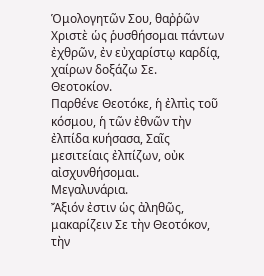Ὁμολογητῶν Σου, θαῤῥῶν Χριστὲ ὡς ῥυσθήσομαι πάντων ἐχθρῶν, ἐν εὐχαρίστῳ καρδίᾳ, χαίρων δοξάζω Σε.
Θεοτοκίον.
Παρθένε Θεοτόκε, ἡ ἐλπὶς τοῦ κόσμου, ἡ τῶν ἐθνῶν τὴν ἐλπίδα κυήσασα, Σαῖς μεσιτείαις ἐλπίζων, οὐκ αἰσχυνθήσομαι.
Μεγαλυνάρια.
Ἄξιόν ἐστιν ὡς ἀληθῶς, μακαρίζειν Σε τὴν Θεοτόκον, τὴν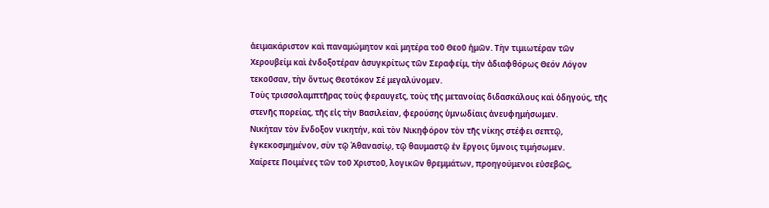ἀειμακάριστον καὶ παναμώμητον καὶ μητέρα τοῦ Θεοῦ ἡμῶν. Τὴν τιμιωτέραν τῶν Χερουβείμ καὶ ἐνδοξοτέραν ἀσυγκρίτως τῶν Σεραφείμ, τὴν ἀδιαφθόρως Θεόν Λόγον τεκοῦσαν, τὴν ὄντως Θεοτόκον Σέ μεγαλύνομεν.
Τοὺς τρισσολαμπτῆρας τοὺς φεραυγεῖς, τοὺς τῆς μετανοίας διδασκάλους καὶ ὁδηγούς, τῆς στενῆς πορείας, τῆς εἰς τὴν Βασιλείαν, φερούσης ὑμνωδίαις ἀνευφημήσωμεν.
Νικήταν τὸν ἔνδοξον νικητήν, καὶ τὸν Νικηφόρον τὸν τῆς νίκης στέφει σεπτῷ, ἐγκεκοσμημένον, σὺν τῷ Ἀθανασίῳ, τῷ θαυμαστῷ ἐν ἔργοις ὕμνοις τιμήσωμεν.
Χαίρετε Ποιμένες τῶν τοῦ Χριστοῦ, λογικῶν θρεμμάτων, προηγούμενοι εὐσεβῶς,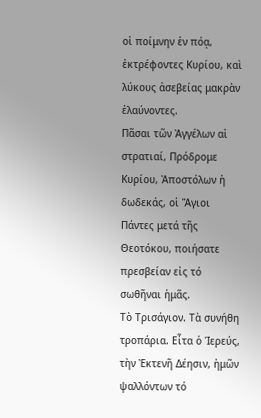οἱ ποίμνην ἐν πόᾳ, ἐκτρέφοντες Κυρίου, καὶ λύκους ἀσεβείας μακρὰν ἐλαύνοντες.
Πᾶσαι τῶν Ἀγγέλων αἱ στρατιαί, Πρόδρομε Κυρίου, Ἀποστόλων ἡ δωδεκάς, οἱ Ἅγιοι Πάντες μετά τῆς Θεοτόκου, ποιήσατε πρεσβείαν εἰς τό σωθῆναι ἡμᾶς.
Τὸ Τρισάγιον. Τὰ συνήθη τροπάρια. Εἶτα ὁ Ἱερεύς, τὴν Ἐκτενῆ Δέησιν, ἡμῶν ψαλλόντων τό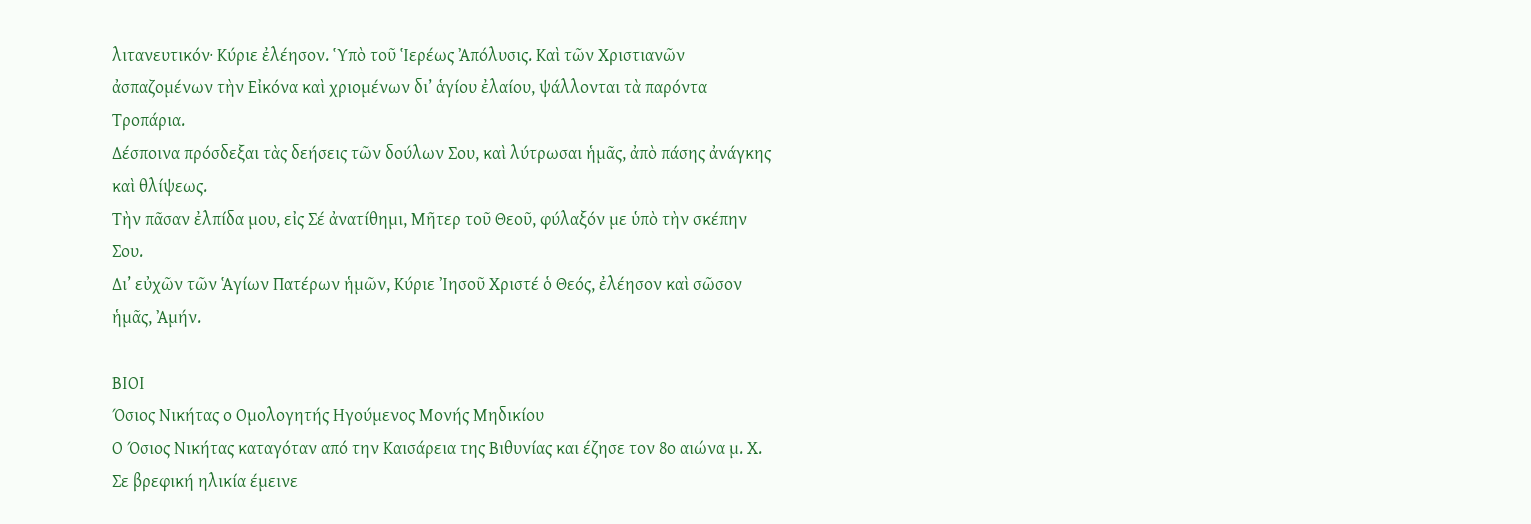λιτανευτικόν· Κύριε ἐλέησον. Ὑπὸ τοῦ Ἱερέως Ἀπόλυσις. Καὶ τῶν Χριστιανῶν ἀσπαζομένων τὴν Εἰκόνα καὶ χριομένων δι’ ἁγίου ἐλαίου, ψάλλονται τὰ παρόντα Τροπάρια.
Δέσποινα πρόσδεξαι τὰς δεήσεις τῶν δούλων Σου, καὶ λύτρωσαι ἡμᾶς, ἀπὸ πάσης ἀνάγκης καὶ θλίψεως.
Τὴν πᾶσαν ἐλπίδα μου, εἰς Σέ ἀνατίθημι, Μῆτερ τοῦ Θεοῦ, φύλαξόν με ὑπὸ τὴν σκέπην Σου.
Δι’ εὐχῶν τῶν Ἁγίων Πατέρων ἡμῶν, Κύριε Ἰησοῦ Χριστέ ὁ Θεός, ἐλέησον καὶ σῶσον ἡμᾶς, Ἀμήν.

ΒΙΟΙ
Όσιος Νικήτας ο Ομολογητής Ηγούμενος Μονής Μηδικίου
Ο Όσιος Νικήτας καταγόταν από την Καισάρεια της Βιθυνίας και έζησε τον 8ο αιώνα μ. Χ. Σε βρεφική ηλικία έμεινε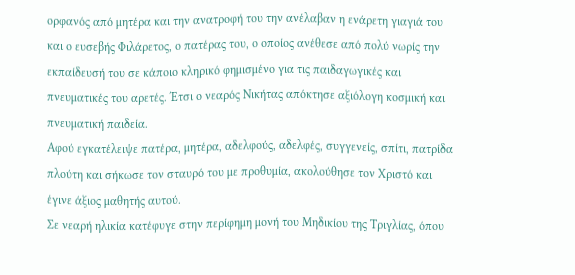ορφανός από μητέρα και την ανατροφή του την ανέλαβαν η ενάρετη γιαγιά του και ο ευσεβής Φιλάρετος, ο πατέρας του, ο οποίος ανέθεσε από πολύ νωρίς την εκπαίδευσή του σε κάποιο κληρικό φημισμένο για τις παιδαγωγικές και πνευματικές του αρετές. Έτσι ο νεαρός Νικήτας απόκτησε αξιόλογη κοσμική και πνευματική παιδεία.
Αφού εγκατέλειψε πατέρα, μητέρα, αδελφούς, αδελφές, συγγενείς, σπίτι, πατρίδα πλούτη και σήκωσε τον σταυρό του με προθυμία, ακολούθησε τον Χριστό και έγινε άξιος μαθητής αυτού.
Σε νεαρή ηλικία κατέφυγε στην περίφημη μονή του Μηδικίου της Τριγλίας, όπου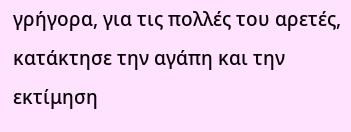γρήγορα, για τις πολλές του αρετές, κατάκτησε την αγάπη και την εκτίμηση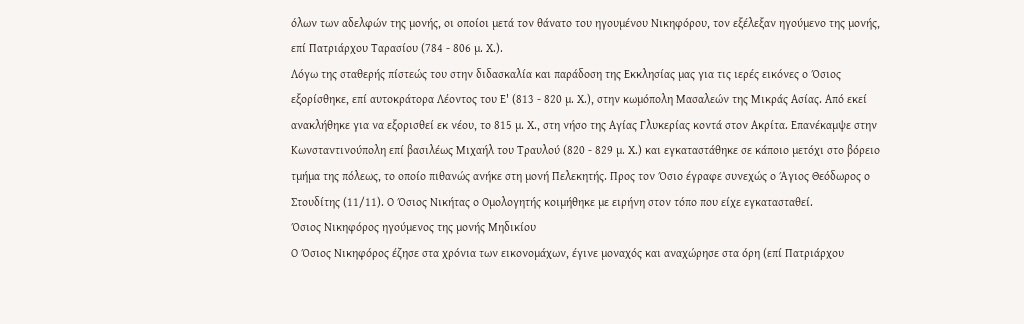όλων των αδελφών της μονής, οι οποίοι μετά τον θάνατο του ηγουμένου Νικηφόρου, τον εξέλεξαν ηγούμενο της μονής, επί Πατριάρχου Ταρασίου (784 - 806 μ. Χ.).
Λόγω της σταθερής πίστεώς του στην διδασκαλία και παράδοση της Εκκλησίας μας για τις ιερές εικόνες ο Όσιος εξορίσθηκε, επί αυτοκράτορα Λέοντος του Ε' (813 - 820 μ. Χ.), στην κωμόπολη Μασαλεών της Μικράς Ασίας. Από εκεί ανακλήθηκε για να εξορισθεί εκ νέου, το 815 μ. Χ., στη νήσο της Αγίας Γλυκερίας κοντά στον Ακρίτα. Επανέκαμψε στην Κωνσταντινούπολη επί βασιλέως Μιχαήλ του Τραυλού (820 - 829 μ. Χ.) και εγκαταστάθηκε σε κάποιο μετόχι στο βόρειο τμήμα της πόλεως, το οποίο πιθανώς ανήκε στη μονή Πελεκητής. Προς τον Όσιο έγραφε συνεχώς ο Άγιος Θεόδωρος ο Στουδίτης (11/11). Ο Όσιος Νικήτας ο Ομολογητής κοιμήθηκε με ειρήνη στον τόπο που είχε εγκατασταθεί.
Όσιος Νικηφόρος ηγούμενος της μονής Μηδικίου
Ο Όσιος Νικηφόρος έζησε στα χρόνια των εικονομάχων, έγινε μοναχός και αναχώρησε στα όρη (επί Πατριάρχου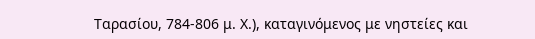Ταρασίου, 784-806 μ. Χ.), καταγινόμενος με νηστείες και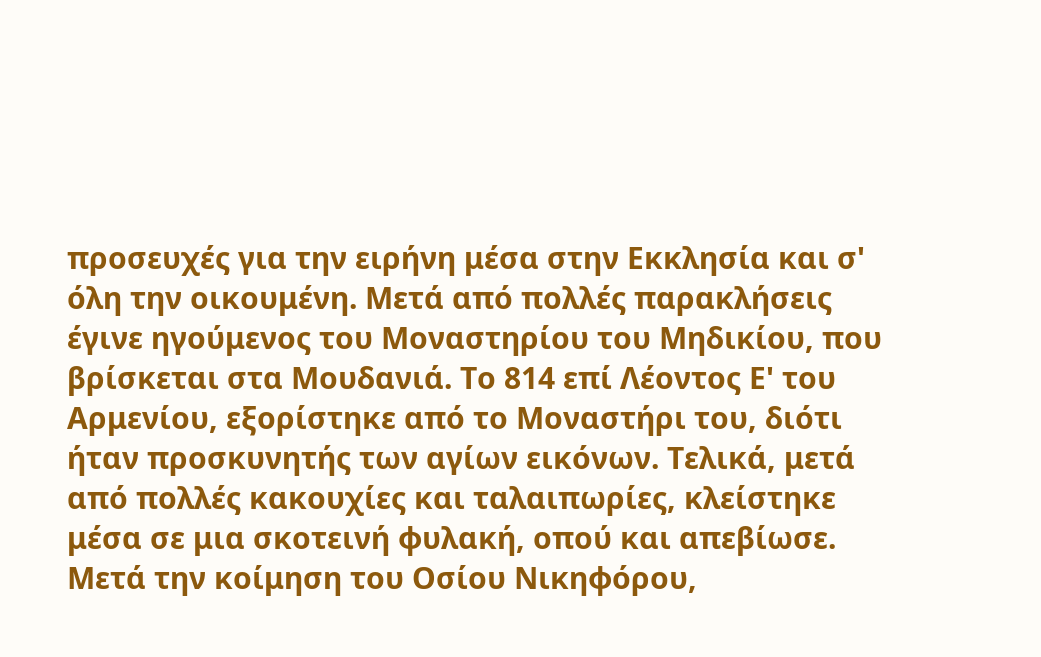προσευχές για την ειρήνη μέσα στην Εκκλησία και σ' όλη την οικουμένη. Μετά από πολλές παρακλήσεις έγινε ηγούμενος του Μοναστηρίου του Μηδικίου, που βρίσκεται στα Μουδανιά. Το 814 επί Λέοντος Ε' του Αρμενίου, εξορίστηκε από το Μοναστήρι του, διότι ήταν προσκυνητής των αγίων εικόνων. Τελικά, μετά από πολλές κακουχίες και ταλαιπωρίες, κλείστηκε μέσα σε μια σκοτεινή φυλακή, οπού και απεβίωσε.
Μετά την κοίμηση του Οσίου Νικηφόρου,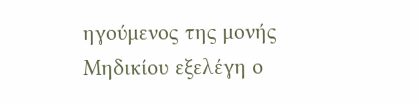ηγούμενος της μονής Μηδικίου εξελέγη ο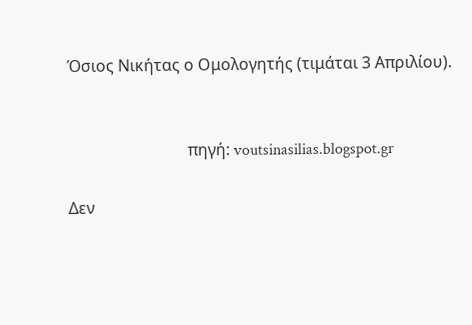Όσιος Νικήτας ο Ομολογητής (τιμάται 3 Απριλίου).


                              πηγή: voutsinasilias.blogspot.gr

Δεν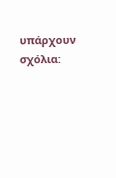υπάρχουν σχόλια: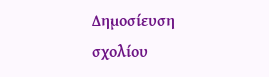Δημοσίευση σχολίου